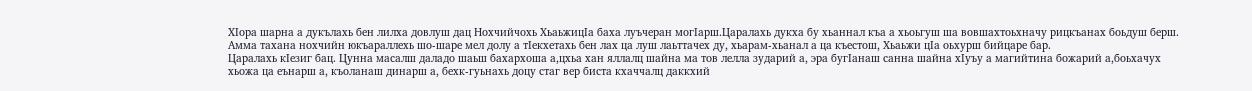ХIора шарна а дукълахь бен лилха довлуш дац Нохчийчохь ХьаьжицIа баха луъчеран могIарш.Царалахь дукха бу хьаннал къа а хьоьгуш ша вовшахтоьхначу рицкъанах боьдуш берш. Амма тахана нохчийн юкъараллехь шо-шаре мел долу а тIекхетахь бен лах ца луш лаьттачех ду, хьарам-хьанал а ца къестош, Хьаьжи цIа оьхурш бийцаре бар.
Царалахь кIезиг бац. Цунна масалш даладо шаьш бахархоша а,цхьа хан яллалц шайна ма тов лелла зударий а, эра бугIанаш санна шайна хIуъу а магийтина божарий а,боьхачух хьожа ца еънарш а, къоланаш динарш а, бехк-гуьнахь доцу стаг вер биста кхаччалц даккхий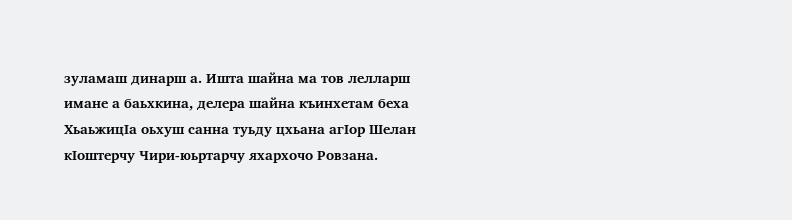зуламаш динарш а. Ишта шайна ма тов лелларш имане а баьхкина, делера шайна къинхетам беха ХьаьжицIа оьхуш санна туьду цхьана агIор Шелан кIоштерчу Чири-юьртарчу яхархочо Ровзана.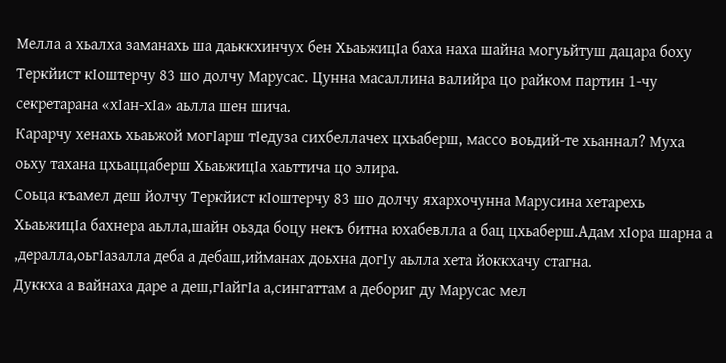Мелла а хьалха заманахь ша даьккхинчух бен ХьаьжицIа баха наха шайна могуьйтуш дацара боху Теркйист кIоштерчу 83 шо долчу Марусас. Цунна масаллина валийра цо райком партин 1-чу секретарана «хIан-хIа» аьлла шен шича.
Карарчу хенахь хьаьжой могIарш тIедуза сихбеллачех цхьаберш, массо воьдий-те хьаннал? Муха оьху тахана цхьаццаберш ХьаьжицIа хаьттича цо элира.
Соьца къамел деш йолчу Теркйист кIоштерчу 83 шо долчу яхархочунна Марусина хетарехь ХьаьжицIа бахнера аьлла,шайн оьзда боцу некъ битна юхабевлла а бац цхьаберш.Адам хIора шарна а ,дералла,оьгIазалла деба а дебаш,ийманах доьхна догIу аьлла хета йоккхачу стагна.
Дуккха а вайнаха даре а деш,гIайгIа а,сингаттам а дебориг ду Марусас мел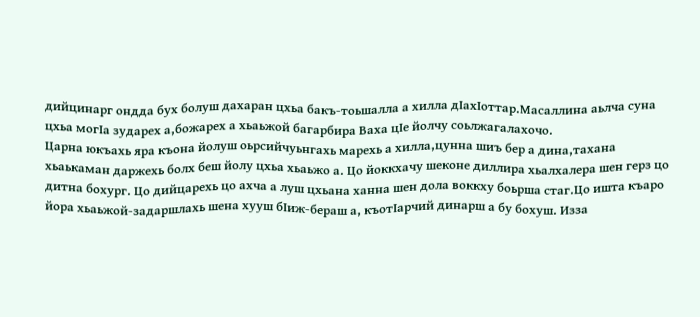дийцинарг ондда бух болуш дахаран цхьа бакъ-тоьшалла а хилла дIахIоттар.Масаллина аьлча суна цхьа могIа зударех а,божарех а хьаьжой багарбира Ваха цIе йолчу соьлжагалахочо.
Царна юкъахь яра къона йолуш оьрсийчуьнгахь марехь а хилла,цунна шиъ бер а дина,тахана хьаькаман даржехь болх беш йолу цхьа хьаьжо а. Цо йоккхачу шеконе диллира хьалхалера шен герз цо дитна бохург. Цо дийцарехь цо ахча а луш цхьана ханна шен дола воккху боьрша стаг.Цо ишта къаро йора хьаьжой-задаршлахь шена хууш бIиж-бераш а, къотIарчий динарш а бу бохуш. Изза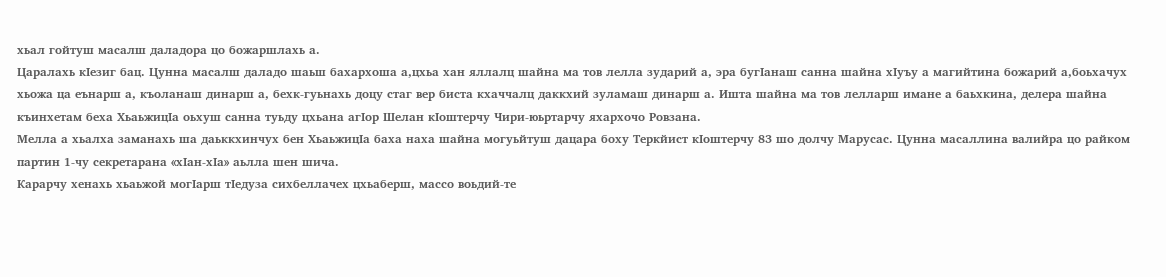хьал гойтуш масалш даладора цо божаршлахь а.
Царалахь кIезиг бац. Цунна масалш даладо шаьш бахархоша а,цхьа хан яллалц шайна ма тов лелла зударий а, эра бугIанаш санна шайна хIуъу а магийтина божарий а,боьхачух хьожа ца еънарш а, къоланаш динарш а, бехк-гуьнахь доцу стаг вер биста кхаччалц даккхий зуламаш динарш а. Ишта шайна ма тов лелларш имане а баьхкина, делера шайна къинхетам беха ХьаьжицIа оьхуш санна туьду цхьана агIор Шелан кIоштерчу Чири-юьртарчу яхархочо Ровзана.
Мелла а хьалха заманахь ша даьккхинчух бен ХьаьжицIа баха наха шайна могуьйтуш дацара боху Теркйист кIоштерчу 83 шо долчу Марусас. Цунна масаллина валийра цо райком партин 1-чу секретарана «хIан-хIа» аьлла шен шича.
Карарчу хенахь хьаьжой могIарш тIедуза сихбеллачех цхьаберш, массо воьдий-те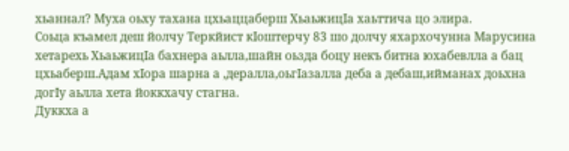хьаннал? Муха оьху тахана цхьаццаберш ХьаьжицIа хаьттича цо элира.
Соьца къамел деш йолчу Теркйист кIоштерчу 83 шо долчу яхархочунна Марусина хетарехь ХьаьжицIа бахнера аьлла,шайн оьзда боцу некъ битна юхабевлла а бац цхьаберш.Адам хIора шарна а ,дералла,оьгIазалла деба а дебаш,ийманах доьхна догIу аьлла хета йоккхачу стагна.
Дуккха а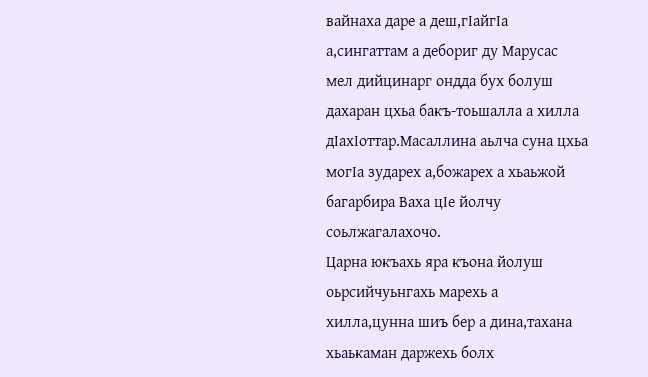вайнаха даре а деш,гIайгIа а,сингаттам а дебориг ду Марусас мел дийцинарг ондда бух болуш дахаран цхьа бакъ-тоьшалла а хилла дIахIоттар.Масаллина аьлча суна цхьа могIа зударех а,божарех а хьаьжой багарбира Ваха цIе йолчу соьлжагалахочо.
Царна юкъахь яра къона йолуш оьрсийчуьнгахь марехь а хилла,цунна шиъ бер а дина,тахана хьаькаман даржехь болх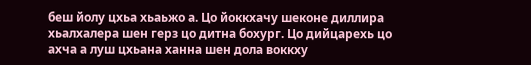беш йолу цхьа хьаьжо а. Цо йоккхачу шеконе диллира хьалхалера шен герз цо дитна бохург. Цо дийцарехь цо ахча а луш цхьана ханна шен дола воккху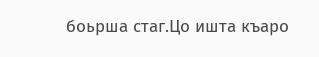боьрша стаг.Цо ишта къаро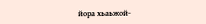йора хьаьжой-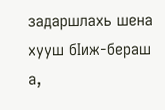задаршлахь шена хууш бIиж-бераш а,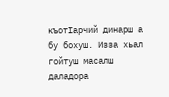къотIарчий динарш а бу бохуш. Изза хьал гойтуш масалш даладора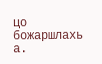цо божаршлахь а.